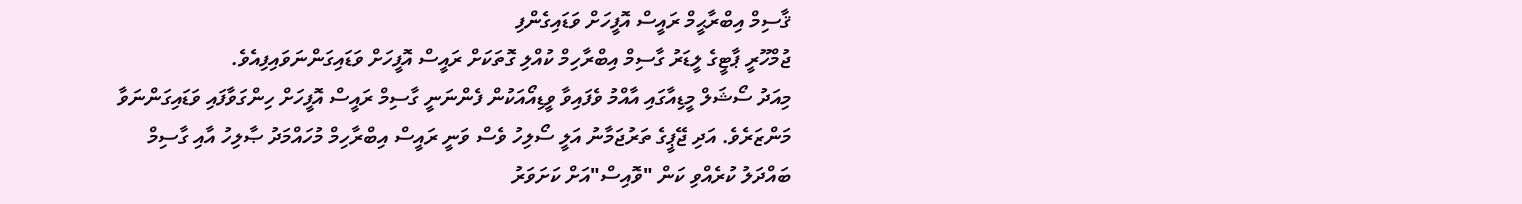ޤާސިމް އިބްރާޙީމް ރައީސް އޮފީހަށް ވަޑައިގެންފި
ޖުމްހޫރީ ޕާޓީގެ ލީޑަރު ގާސިމް އިބްރާހިމް ކުއްލި ގޮތަކަށް ރައީސް އޮފީހަށް ވަޑައިގަންނަވައިފިއެވެ.
މިއަދު ސޯޝަލް މީޑިއާގައި އާއްމު ވެފައިވާ ވީޑިއޯއަކުން ފެންނަނީ ގާސިމް ރައީސް އޮފީހަށް ހިންގަވާފައި ވަޑައިގަންނަވާ މަންޒަރެވެ. އަދި ޖޭޕީގެ ތަރުޖަމާނު އަލީ ސޯލިހު ވެސް ވަނީ ރައީސް އިބްރާހިމް މުހައްމަދު ޞާލިހު އާއި ގާސިމް ބައްދަލު ކުރެއްވި ކަން "ވޮއިސް"އަށް ކަށަވަރު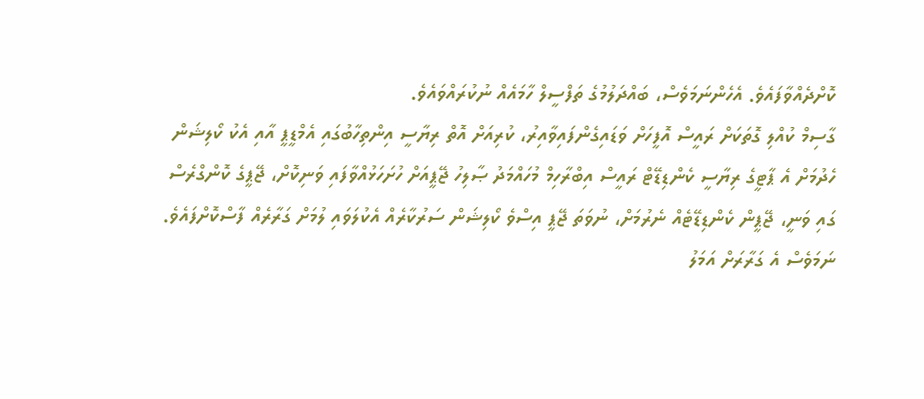ކޮށްދެއްވާފައެވެ. އެހެންނަމަވެސް، ބައްދަލުމުގެ ތަފްސީލް ހާމައެއް ނުކުރައްވައެވެ.
ގާސިމް ކުއްލި ގޮތަކަށް ރައީސް އޮފީހަށް ވަޑައިގެންފައިވާއިރު، ކުރިއަށް އޮތް ރިޔާސީ އިންތިހާބުގައި އެމްޑީޕީ އާއި އެކު ކޯލިޝަން ހެދުމަށް އެ ޕާޓީގެ ރިޔާސީ ކެންޑިޑޭޓް ރައީސް އިބްރާހިމް މުހައްމަދު ޞާލިހު ޖޭޕީއަށް ހުށަހަޅުއްވާފައި ވަނިކޮށް، ޖޭޕީގެ ކޮންގްރެސް ގައި ވަނީ، ޖޭޕީން ކެންޑިޑޭޓެއް ނެރުމަށް، ނުވަތަ ޖޭޕީ އިސްވެ ކޯލިޝަން ސަރުކާރެއް އެކުލަވައި ލުމަށް ގަރާރެއް ފާސްކޮށްފައެވެ.
ނަމަވެސް އެ ގަރާރަށް އަމަލު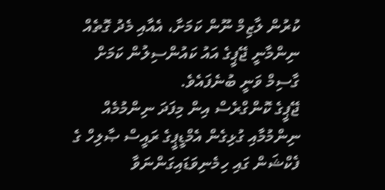ކުރުން ލާޒިމް ނޫން ކަމަށާ، އެއާއި މެދު ގޮތެއް ނިންމާނީ ޖޭޕީގެ އައު ކައުންސިލުން ކަމަށް ގާސިމް ވަނީ ބުނެފައެވެ.
ޖޭޕީގެ ކޮންގްރެސް އިން މިފަދަ ނިންމުމެއް ނިންމުމާއި ގުޅިގެން އެމްޑީޕީގެ ރައީސް ޞާލިހް ގެ ފެކްޝަން ގައި ހިމެނިވަޑައިގަންނަވާ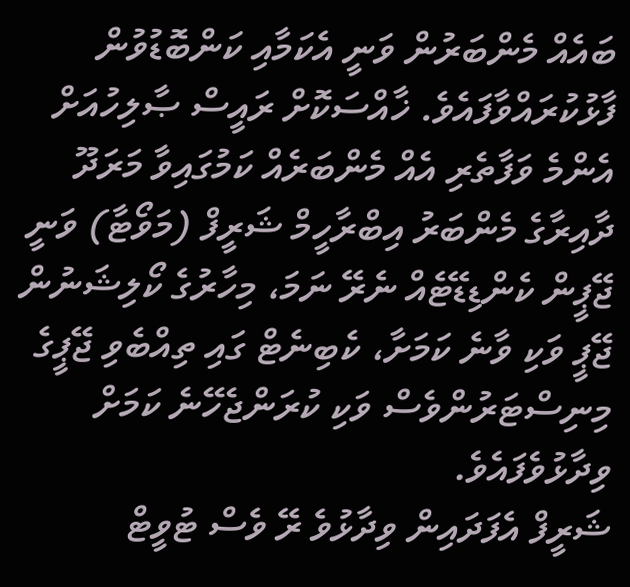ބައެއް މެންބަރުން ވަނީ އެކަމާއި ކަންބޮޑުވުން ފާޅުކުރައްވާފައެވެ. ޚާއްސަކޮށް ރައީސް ޞާލިހުއަށް އެންމެ ވަފާތެރި އެއް މެންބަރެއް ކަމުގައިވާ މަރަދޫ ދާއިރާގެ މެންބަރު އިބްރާހީމް ޝަރީފް (މަވޯޓާ) ވަނީ ޖޭޕީން ކެންޑިޑޭޓެއް ނެރޭ ނަމަ، މިހާރުގެ ކޯލިޝަނުން ޖޭޕީ ވަކި ވާނެ ކަމަށާ، ކެބިނެޓް ގައި ތިއްބެވި ޖޭޕީގެ މިނިސްޓަރުންވެސް ވަކި ކުރަންޖެހޭނެ ކަމަށް ވިދާޅުވެފައެވެ.
ޝަރީފް އެފަދައިން ވިދާޅުވެ ރޭ ވެސް ޓުވީޓް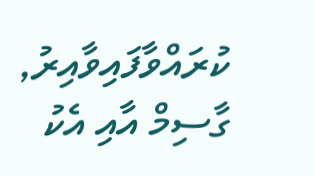ކުރައްވާފައިވާއިރު, ގާސިމް އާއި އެކު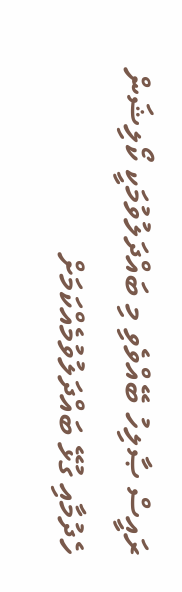ރައީސް ޞާލިހު ބޭއްވެވި މި ބައްދަލުވުމަކީ ކޯލިޝަން ހެދުމާއި ގުޅޭ ބައްދަލުވުމެއްކަމަށް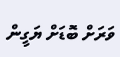ވަރަށް ބޮޑަށް ޔަގީން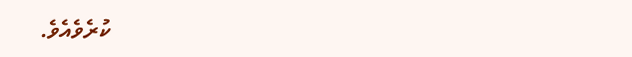ކުރެވެއެވެ.